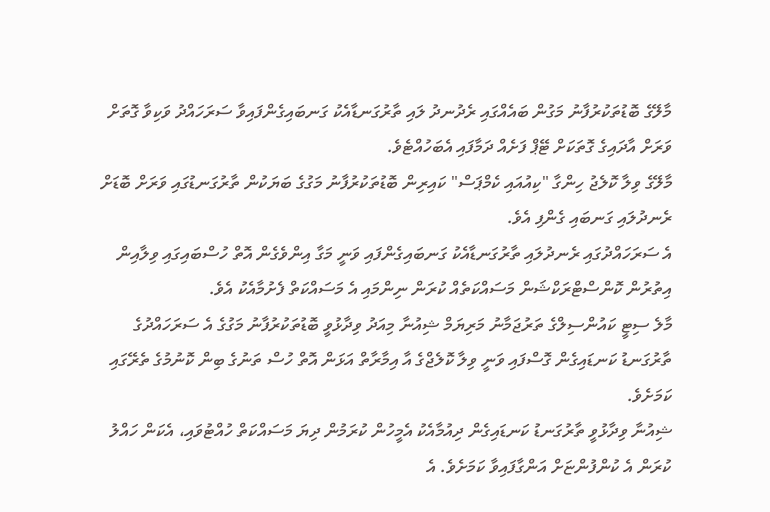މާލޭގެ ބޮޑުތަކުރުފާނު މަގުން ބައެއްގައި ރެދުނދު ލައި ތާރުގަނޑާއެކު ގަނބައިގެންފައިވާ ސަރަހައްދު ވަކިވާ ގޮތަށް ވަރަށް އާދައިގެ ގޮތަކަށް ޓޭޕް ފަށެއް ދަމާފައި އެބަހުއްޓެވެ.
މާލޭގެ ވިލާ ކޮލެޖު ހިންގާ "ކިއުއައި ކެމްޕަސް" ކައިރިން ބޮޑުތަކުރުފާނު މަގުގެ ބަޔަކުން ތާރުގަނޑުގައި ވަރަށް ބޮޑަށް ރެނދުލައި ގަނބައި ގެންފި އެވެ.
އެ ސަރަހައްދުގައި ރެނދުލައި ތާރުގަނޑާއެކު ގަނބައިގެންފައި ވަނީ މަގާ އިންވެގެން އޮތް ހުސްބައިގައި ވިލާއިން އިތުރުން ކޮންސްޓްރަކްޝަން މަސައްކަތެއް ކުރަން ނިންމައި އެ މަސައްކަތް ފެށުމާއެކު އެވެ.
މާލެ ސިޓީ ކައުންސިލްގެ ތަރުޖަމާނު މަރިޔަމް ޝިއުނާ މިއަދު ވިދާޅުވީ ބޮޑުތަކުރުފާނު މަގުގެ އެ ސަރަހައްދުގެ ތާރުގަނޑު ކަނޑައިގެން ގޮސްފައި ވަނީ ވިލާ ކޮލެޖްގެ އާ އިމާރާތް އަޅަން އޮތް ހުސް ތަނުގެ ބިން ކޮނުމުގެ ތެރޭގައި ކަމަށެވެ.
ޝިއުނާ ވިދާޅުވީ ތާރުގަނޑު ކަނޑައިގެން ދިއުމާއެކު އެމީހުން ކުރަމުން ދިޔަ މަސައްކަތް ހުއްޓުވައި، އެކަން ހައްލު ކުރަން އެ ކުންފުންޏަށް އަންގާފައިވާ ކަމަށެވެ. އެ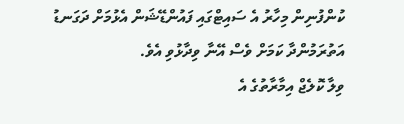ކުންފުނިން މިހާރު އެ ސައިޓްގައި ފައުންޑޭޝަން އެޅުމަށް ދަގަނޑު އަތުރަމުންދާ ކަމަށް ވެސް އޭނާ ވިދާޅުވި އެވެ.
ވިލާ ކޮލެޖް އިމާރާތުގެ އެ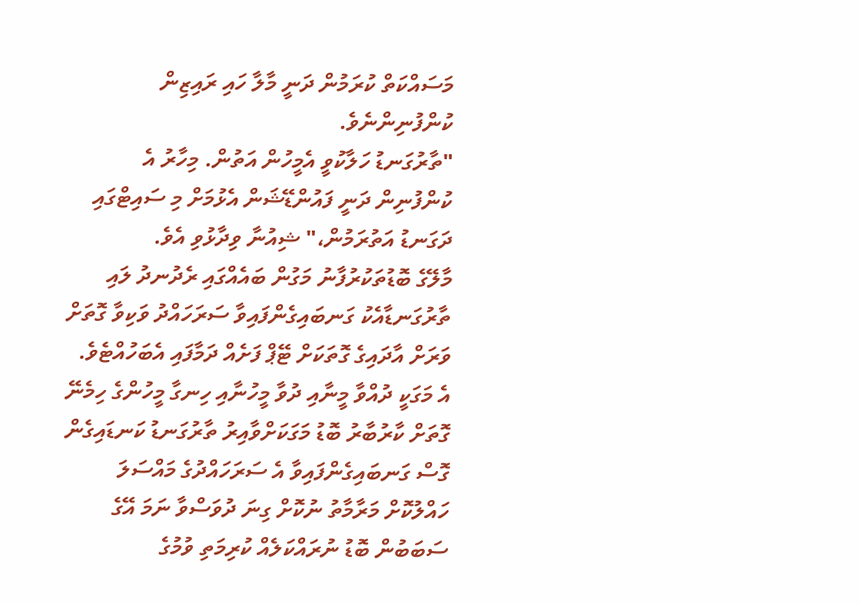މަސައްކަތް ކުރަމުން ދަނީ މާލާ ހައި ރައިޒިން ކުންފުނިންނެވެ.
"ތާރުގަނޑު ހަލާކުވީ އެމީހުން އަތުން. މިހާރު އެ ކުންފުނިން ދަނީ ފައުންޑޭޝަން އެޅުމަށް މި ސައިޓްގައި ދަގަނޑު އަތުރަމުން،" ޝިއުނާ ވިދާޅުވި އެވެ.
މާލޭގެ ބޮޑުތަކުރުފާނު މަގުން ބައެއްގައި ރެދުނދު ލައި ތާރުގަނޑާއެކު ގަނބައިގެންފައިވާ ސަރަހައްދު ވަކިވާ ގޮތަށް ވަރަށް އާދައިގެ ގޮތަކަށް ޓޭޕް ފަށެއް ދަމާފައި އެބަހުއްޓެވެ. އެ މަގަކީ ދުއްވާ މީނާއި ދުވާ މީހުނާއި ހިނގާ މީހުންގެ ހިމެނޭ ގޮތަށް ކާރުބާރު ބޮޑު މަގަކަށްވާއިރު ތާރުގަނޑު ކަނޑައިގެން ގޮސް ގަނބައިގެންފައިވާ އެ ސަރަހައްދުގެ މައްސަލަ ހައްލުކޮށް މަރާމާތު ނުކޮށް ގިނަ ދުވަސްވާ ނަމަ އޭގެ ސަބަބުން ބޮޑު ނުރައްކަލެއް ކުރިމަތި ވުމުގެ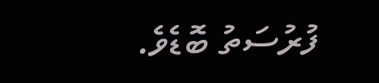ފުރުސަތު ބޮޑެވެ.